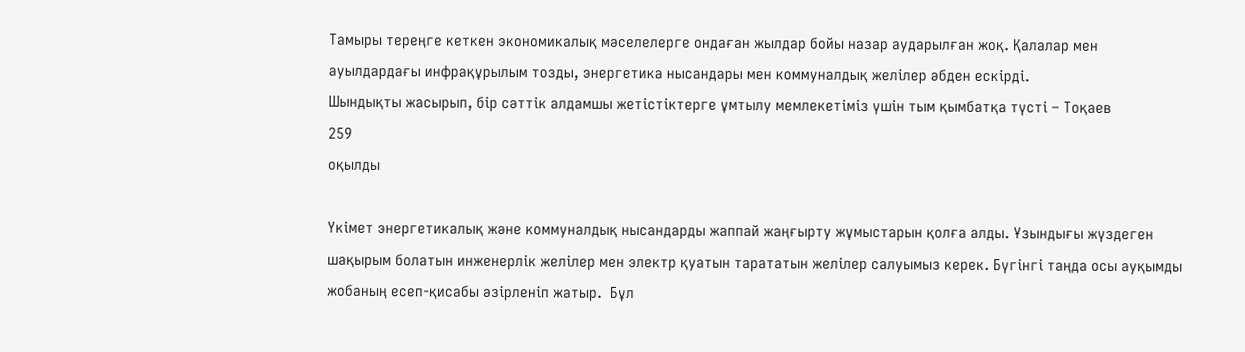Тамыры тереңге кеткен экономикалық мәселелерге ондаған жылдар бойы назар аударылған жоқ. Қалалар мен ауылдардағы инфрақұрылым тозды, энергетика нысандары мен коммуналдық желілер әбден ескірді.
Шындықты жасырып, бір сәттік алдамшы жетістіктерге ұмтылу мемлекетіміз үшін тым қымбатқа түсті – Тоқаев
259
оқылды

Үкімет энергетикалық және коммуналдық нысандарды жаппай жаңғырту жұмыстарын қолға алды. Ұзындығы жүздеген шақырым болатын инженерлік желілер мен электр қуатын тарататын желілер салуымыз керек. Бүгінгі таңда осы ауқымды жобаның есеп-қисабы әзірленіп жатыр.  Бұл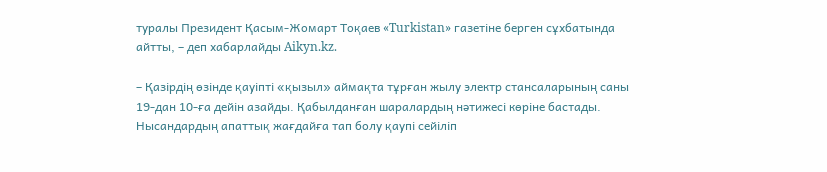туралы Президент Қасым-Жомарт Тоқаев «Turkistan» газетіне берген сұхбатында айтты, – деп хабарлайды Aikyn.kz.

– Қазірдің өзінде қауіпті «қызыл» аймақта тұрған жылу электр стансаларының саны 19-дан 10-ға дейін азайды. Қабылданған шаралардың нәтижесі көріне бастады. Нысандардың апаттық жағдайға тап болу қаупі сейіліп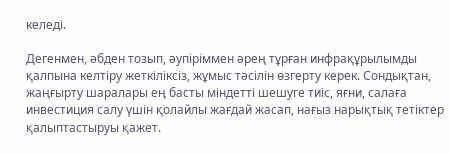келеді.

Дегенмен, әбден тозып, әупіріммен әрең тұрған инфрақұрылымды қалпына келтіру жеткіліксіз, жұмыс тәсілін өзгерту керек. Сондықтан, жаңғырту шаралары ең басты міндетті шешуге тиіс, яғни, салаға инвестиция салу үшін қолайлы жағдай жасап, нағыз нарықтық тетіктер қалыптастыруы қажет.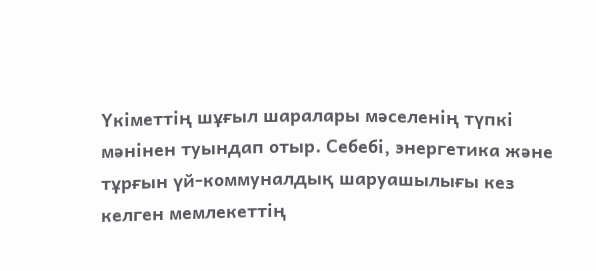Үкіметтің шұғыл шаралары мәселенің түпкі мәнінен туындап отыр. Себебі, энергетика және тұрғын үй-коммуналдық шаруашылығы кез келген мемлекеттің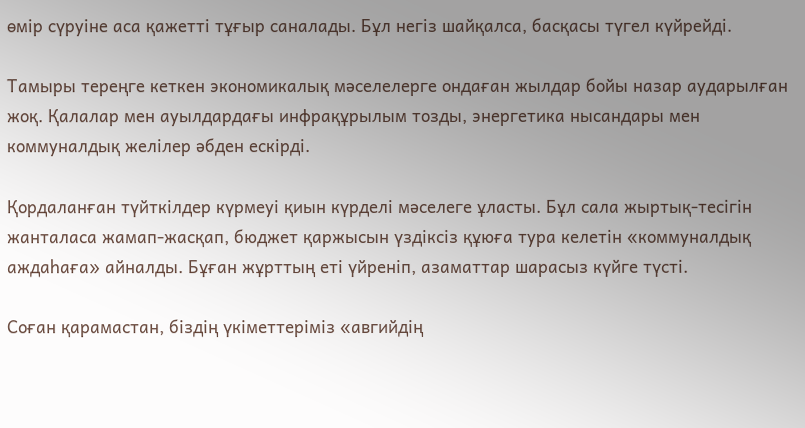өмір сүруіне аса қажетті тұғыр саналады. Бұл негіз шайқалса, басқасы түгел күйрейді.

Тамыры тереңге кеткен экономикалық мәселелерге ондаған жылдар бойы назар аударылған жоқ. Қалалар мен ауылдардағы инфрақұрылым тозды, энергетика нысандары мен коммуналдық желілер әбден ескірді.

Қордаланған түйткілдер күрмеуі қиын күрделі мәселеге ұласты. Бұл сала жыртық-тесігін жанталаса жамап-жасқап, бюджет қаржысын үздіксіз құюға тура келетін «коммуналдық аждаһаға» айналды. Бұған жұрттың еті үйреніп, азаматтар шарасыз күйге түсті.

Соған қарамастан, біздің үкіметтеріміз «авгийдің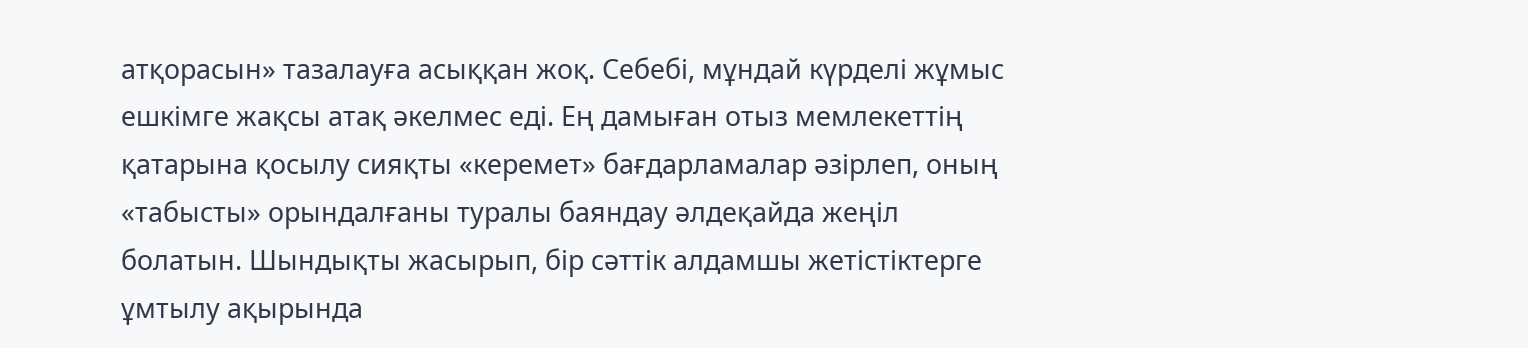атқорасын» тазалауға асыққан жоқ. Себебі, мұндай күрделі жұмыс ешкімге жақсы атақ әкелмес еді. Ең дамыған отыз мемлекеттің қатарына қосылу сияқты «керемет» бағдарламалар әзірлеп, оның «табысты» орындалғаны туралы баяндау әлдеқайда жеңіл болатын. Шындықты жасырып, бір сәттік алдамшы жетістіктерге ұмтылу ақырында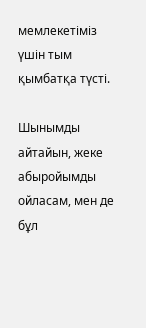мемлекетіміз үшін тым қымбатқа түсті.

Шынымды айтайын, жеке абыройымды ойласам, мен де бұл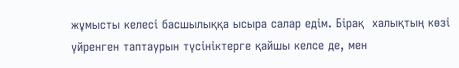жұмысты келесі басшылыққа ысыра салар едім. Бірақ  халықтың көзі үйренген таптаурын түсініктерге қайшы келсе де, мен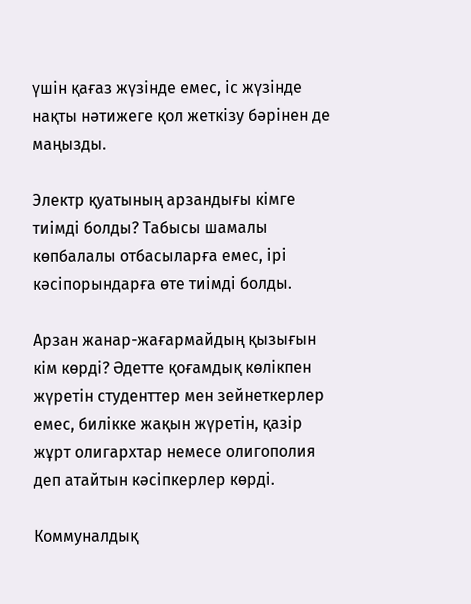үшін қағаз жүзінде емес, іс жүзінде нақты нәтижеге қол жеткізу бәрінен де маңызды.

Электр қуатының арзандығы кімге тиімді болды? Табысы шамалы көпбалалы отбасыларға емес, ірі кәсіпорындарға өте тиімді болды.

Арзан жанар-жағармайдың қызығын кім көрді? Әдетте қоғамдық көлікпен жүретін студенттер мен зейнеткерлер емес, билікке жақын жүретін, қазір жұрт олигархтар немесе олигополия деп атайтын кәсіпкерлер көрді.

Коммуналдық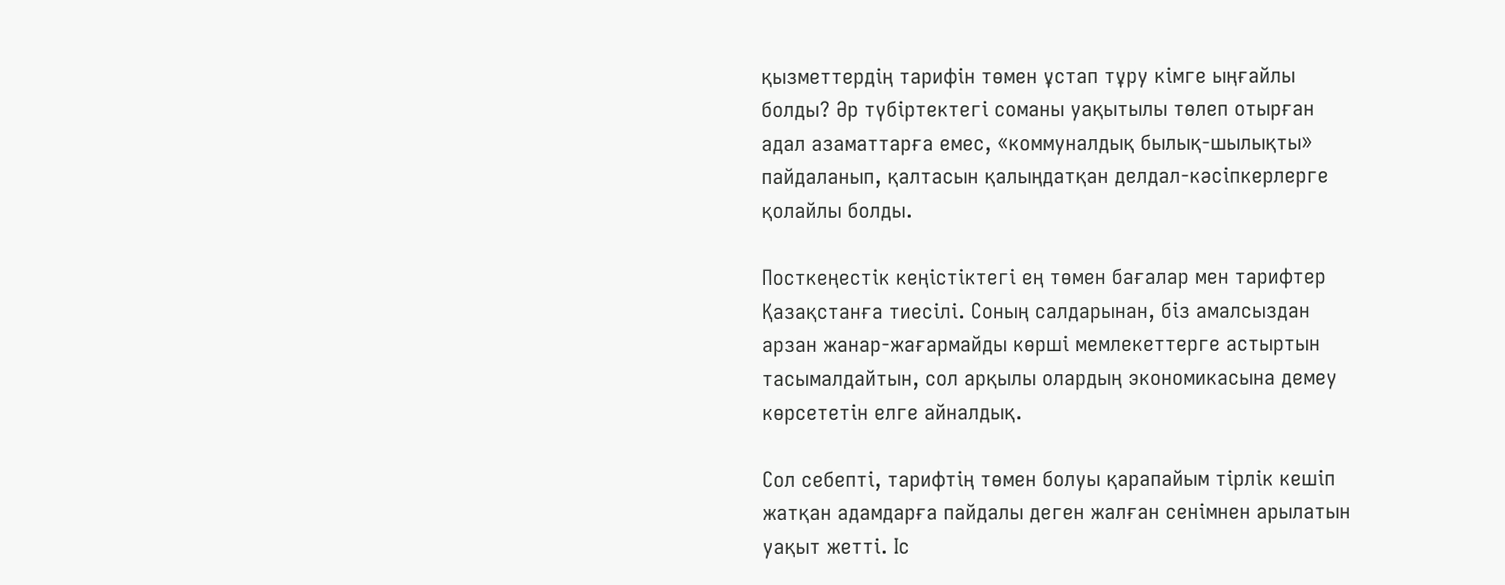қызметтердің тарифін төмен ұстап тұру кімге ыңғайлы болды? Әр түбіртектегі соманы уақытылы төлеп отырған адал азаматтарға емес, «коммуналдық былық-шылықты» пайдаланып, қалтасын қалыңдатқан делдал-кәсіпкерлерге қолайлы болды.

Посткеңестік кеңістіктегі ең төмен бағалар мен тарифтер Қазақстанға тиесілі. Соның салдарынан, біз амалсыздан арзан жанар-жағармайды көрші мемлекеттерге астыртын тасымалдайтын, сол арқылы олардың экономикасына демеу көрсететін елге айналдық.

Сол себепті, тарифтің төмен болуы қарапайым тірлік кешіп жатқан адамдарға пайдалы деген жалған сенімнен арылатын уақыт жетті. Іс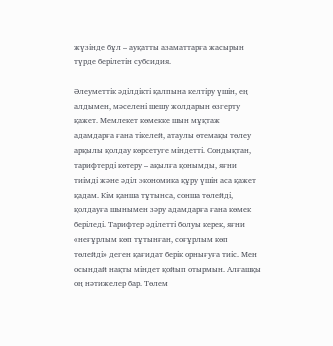жүзінде бұл – ауқатты азаматтарға жасырын түрде берілетін субсидия.

Әлеуметтік әділдікті қалпына келтіру үшін, ең алдымен, мәселені шешу жолдарын өзгерту қажет. Мемлекет көмекке шын мұқтаж адамдарға ғана тікелей, атаулы өтемақы төлеу арқылы қолдау көрсетуге міндетті. Сондықтан, тарифтерді көтеру – ақылға қонымды, яғни тиімді және әділ экономика құру үшін аса қажет қадам. Кім қанша тұтынса, сонша төлейді, қолдауға шынымен зәру адамдарға ғана көмек беріледі. Тарифтер әділетті болуы керек, яғни «неғұрлым көп тұтынған, соғұрлым көп төлейді» деген қағидат берік орнығуға тиіс. Мен осындай нақты міндет қойып отырмын. Алғашқы оң нәтижелер бар. Төлем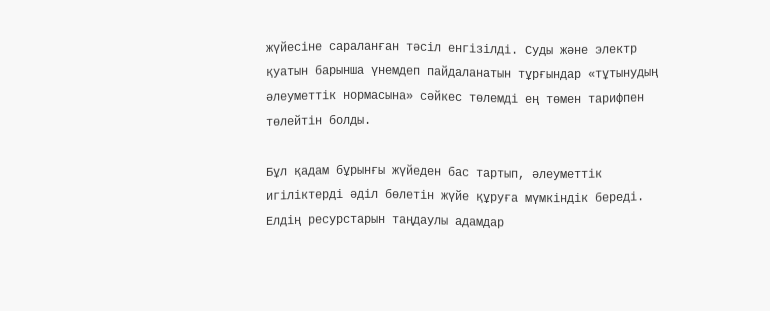жүйесіне сараланған тәсіл енгізілді. Суды және электр қуатын барынша үнемдеп пайдаланатын тұрғындар «тұтынудың әлеуметтік нормасына» сәйкес төлемді ең төмен тарифпен төлейтін болды.

Бұл қадам бұрынғы жүйеден бас тартып, әлеуметтік игіліктерді әділ бөлетін жүйе құруға мүмкіндік береді. Елдің ресурстарын таңдаулы адамдар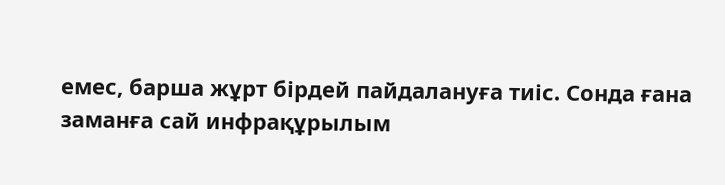емес, барша жұрт бірдей пайдалануға тиіс. Сонда ғана заманға сай инфрақұрылым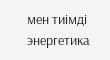мен тиімді энергетика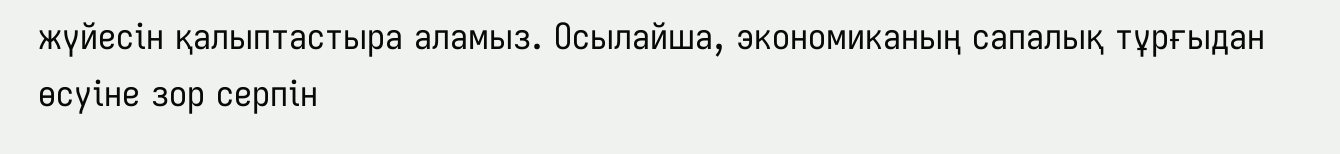жүйесін қалыптастыра аламыз. Осылайша, экономиканың сапалық тұрғыдан өсуіне зор серпін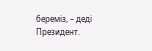береміз, – деді Президент.